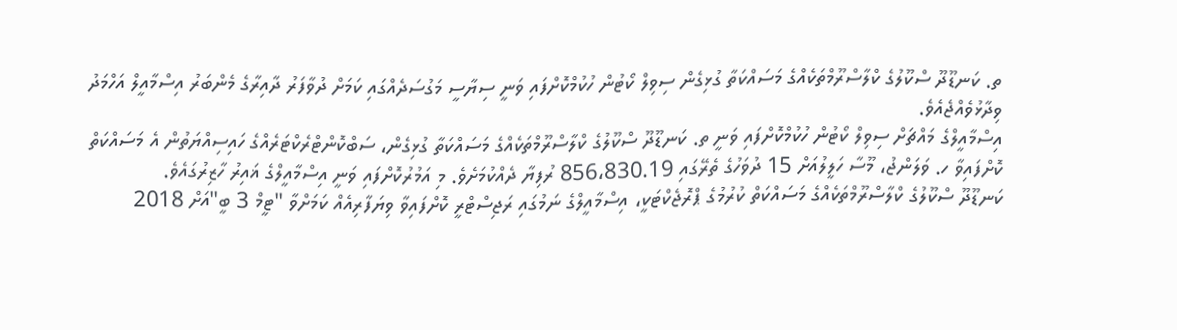ތ. ކަނޑޫދޫ ސްކޫލުގެ ކްލާސްރޫމްތަކެއްގެ މަސައްކަތާ ގުޅިގެން ސިވިލް ކޯޓުން ހުކުމްކޮށްފައި ވަނީ ސިޔާސީ މަގުސަދެއްގައި ކަމަށް ދުވާފަރު ދާއިރާގެ މެންބަރު އިސްމާއީލް އަހްމަދު ވިދާޅުވެއްޖެއެވެ.
އިސްމާއީލްގެ މައްޗަށް ސިވިލް ކޯޓުން ހުކުމްކޮށްފައި ވަނީ ތ. ކަނޑޫދޫ ސްކޫލުގެ ކްލާސްރޫމްތަކެއްގެ މަސައްކަތާ ގުޅިގެން، ސަބްކޮންޓްރެކްޓަރެއްގެ ހައިސިއްޔަތުން އެ މަސައްކަތް ކޮށްފައިވާ ހ. ވަލަންޖު، މޫސާ ހަލީލުއަށް 15 ދުވަހުގެ ތެރޭގައި 856،830.19 ރުފިޔާ ދެއްކުމަށެވެ. މި އަމުރުކޮށްފައި ވަނީ އިސްމާއީލްގެ ޣައިރު ހާޒިރުގައެވެ.
ކަނޑޫދޫ ސްކޫލުގެ ކްލާސްރޫމްތަކެއްގެ މަސައްކަތް ކުރުމުގެ ޕްރޮޖެކްޓަކީ، އިސްމާއީލްގެ ނަމުގައި ރަޖިސްޓްރީ ކޮށްފައިވާ ވިޔަފާރިއެއް ކަމަށްވާ "ޓީމް 3 ބީ"އަށް 2018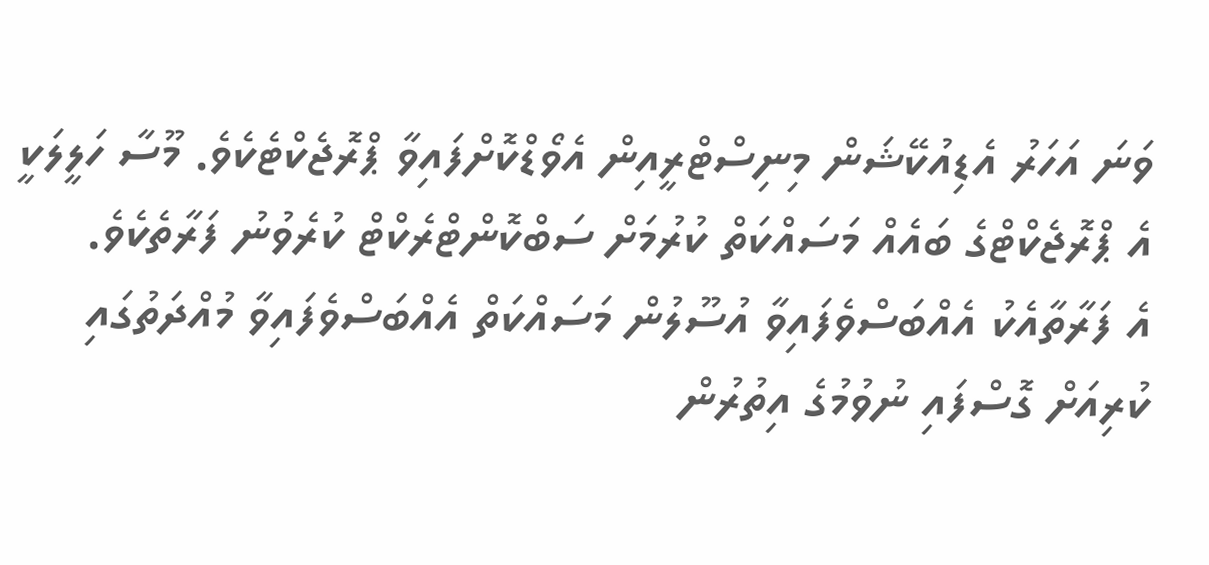ވަނަ އަހަރު އެޑިއުކޭޝަން މިނިސްޓްރީއިން އެވޯޑްކޮށްފައިވާ ޕްރޮޖެކްޓެކެވެ. މޫސާ ހަލީލަކީ އެ ޕްރޮޖެކްޓްގެ ބައެއް މަސައްކަތް ކުރުމަށް ސަބްކޮންޓްރެކްޓް ކުރެވުނު ފަރާތެކެވެ.
އެ ފަރާތާއެކު އެއްބަސްވެފައިވާ އުސޫލުން މަސައްކަތް އެއްބަސްވެފައިވާ މުއްދަތުގައި ކުރިއަށް ގޮސްފައި ނުވުމުގެ އިތުރުން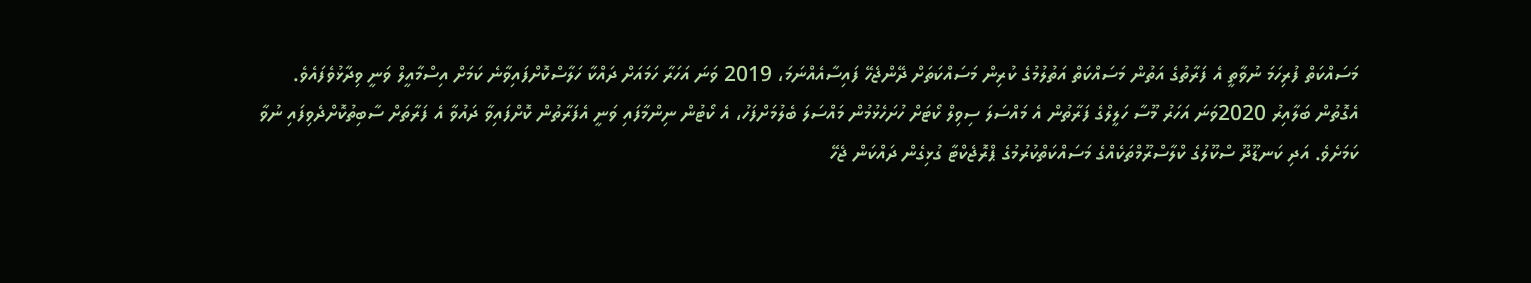މަސައްކަތް ފުރިހަމަ ނުވާތީ އެ ފަރާތުގެ އަތުން މަސައްކަތް އަތުލުމުގެ ކުރިން މަސައްކަތަށް ދޭންޖެހޭ ފައިސާއެއްނަމަ، 2019 ވަނަ އަހަރާ ހަމައަށް ދައްކާ ހަލާސްކޮށްފައިވާނެ ކަމަށް އިސްމާއީލް ވަނީ ވިދާޅުވެފައެވެ.
އެގޮތުން ބަލާއިރު 2020ވަނަ އަހަރު މޫސާ ހަލީލްގެ ފަރާތުން އެ މައްސަލަ ސިވިލް ކޯޓަށް ހުށަހެޅުމުން މައްސަލަ ބެލުމަށްފަހު، އެ ކޯޓުން ނިންމާފައި ވަނީ އެފަރާތުން ކޮށްފައިވާ ދައުވާ އެ ފަރާތަށް ސާބިތުކޮށްދެވިފައި ނުވާ ކަމަށެވެ. އަދި ކަނޑޫދޫ ސްކޫލުގެ ކްލާސްރޫމްތަކެއްގެ މަސައްކަތްކުރުމުގެ ޕްރޮޖެކްޓާ ގުޅިގެން ދައްކަން ޖެހޭ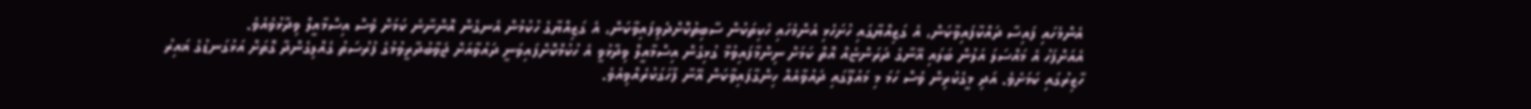އެންމެހައި ފައިސާ ދައްކާފައިވާކަން، އެ ގަޒިއްޔާގައި ހުށަހެޅި އެންމެހައި ހެކިތަކުން ސާބިތުކޮށްދެވިފައިވާކަން، އެ ގަޒިއްޔާގެ ހުކުމުން އެނގެން އޮންނާނެ ކަމަށް ވެސް އިސްމާއީލް ވިދާޅުވެއެވެ.
އެއަށްފަހު އެ މައްސަލަ އަލުން ބަލައި އޭނާގެ ދަރަންޏެއް އޮތް ކަމަށް ނިންމާފައިވުމާ ގުޅިގެން އިސްމާއީލް ވިދާޅުވީ އެ ހުކުމްކޮށްފައިވަނީ ދައުވާއަށް ޖަވާބުދާރީވުމުގެ ފުރުސަތު ގެއްލިގެންދާ ގޮތަށް އަޅުގަނޑުގެ ޣައިރު ހާޒިރުގައި ކަމަށެވެ. އަދި މީގެކުރިން ވެސް ހަމަ މި މައުލޫގައި ދައުވާއެއް ހިންގާފައިވާކަން އޭނާ ފާހަގަކުރެއްވިއެވެ.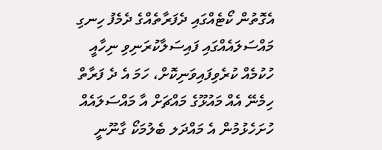އެގޮތުން ކޯޓެއްގައި ދެފަރާތެއްގެ ދެމެފު ހިނގި މައްސަލައެއްގައި ފައިސަލާކުރަނިވި ނިހާއީ ހުކުމެއް ކުރެވިފައިވަނިކޮށް، ހަމަ އެ ދެ ފަރާތް ހިމެނޭ އެއް މައުޅޫގެ މައްޗަށް އާ މައްސަލައެއް ހުށަހެޅުމުން އެ މައްދަލ ބެލުމަކޯ ގާނޫނީ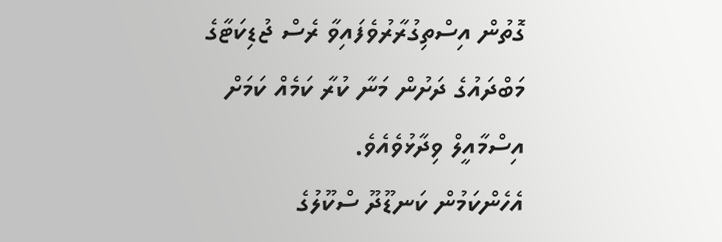ގޮތުން އިސްތިގުރާރުވެފައިވާ ރެސް ޖުޑިކަޓާގެ މަބްދައުގެ ދަށުން މަނާ ކުރާ ކަމެއް ކަމަށް އިސްމާއީލް ވިދާޅުވެއެވެ.
އެހެންކަމުން ކަނޑޫދޫ ސްކޫލުގެ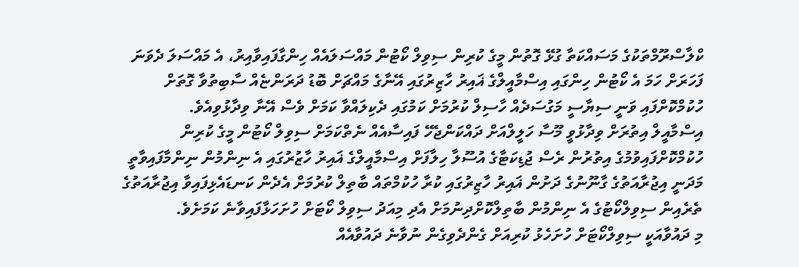ކްލާސްރޫމްތަކުގެ މަސައްކަތާ ގުޅޭ ގޮތުން މީގެ ކުރިން ސިވިލް ކޯޓުން މައްސަލައެއް ހިންގާފައިވާއިރު، އެ މައްސަލަ ދެވަނަ ފަހަރަށް ހަމަ އެ ކޯޓުން ހިންގައި އިސްމާއީލްގެ ޣައިރު ހާޒިރުގައި އޭނާގެ މައްޗަށް ބޮޑު ދަރަންޏެއް ސާބިތުވާ ގޮތަށް ހުކުމްކޮށްފައި ވަނީ ސިޔާސީ މަގުސަދެއް ހާސިލް ކުރުމަށް ކަމުގައި ދެކިލައްވާ ކަމަށް ވެސް އޭނާ ވިދާޅުވިއެވެ.
އިސްމާއީލް އިތުރަށް ވިދާޅުވީ މޫސާ ހަލީލްއަށް ދައްކަންޖެހޭ ފައިސާއެއް ނެތްކަމަށް ސިވިލް ކޯޓުން މީގެ ކުރިން ހުކުމްކޮށްފައިވުމުގެ އިތުރުން ރެސް ޖުޑިކަޓާގެ އުސޫލާ ހިލާފަށް އިސްމާއީލްގެ ޣައިރު ހާޒުރުގައި އެ ނިންމުން ނިންމާފައިވާތީ މަދަނީ އިޖުރާއަތުގެ ގާނޫނުގެ ދަށުން ޣައިރު ހާޒިރުގައި ކުރާ ހުކުމްތައް ބާތިލް ކުރުމަށް އެދެން ކަނޑައެޅިފައިވާ އިޖުރާއަތުގެ ތެރެއިން ސިވިލްކޯޓުގެ އެ ނިންމުން ބާތިލްކޮށްދިނުމަށް އެދި މިއަދު ސިވިލް ކޯޓަށް ހުށަހަޅާފައިވާނެ ކަމަށެވެ.
މި ދައުވާއަކީ ސިވިލްކޯޓަށް ހުށަހެޅު ކުރިއަށް ގެންދެވިގެން ނުވާނެ ދައުވާއެއް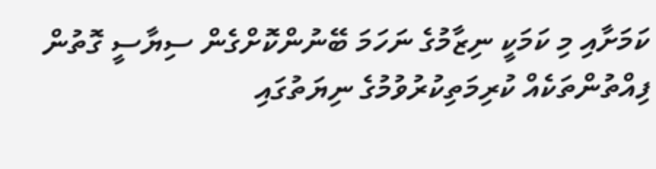ކަމަށާއި މި ކަމަކީ ނިޒާމުގެ ނަހަމަ ބޭނުންކޮށްގެން ސިޔާސީ ގޮތުން ފިއްތުންތަކެއް ކުރިމަތިކުރުވުމުގެ ނިޔަތުގައި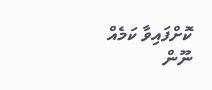ކޮށްފައިވާ ކަމެއް ނޫން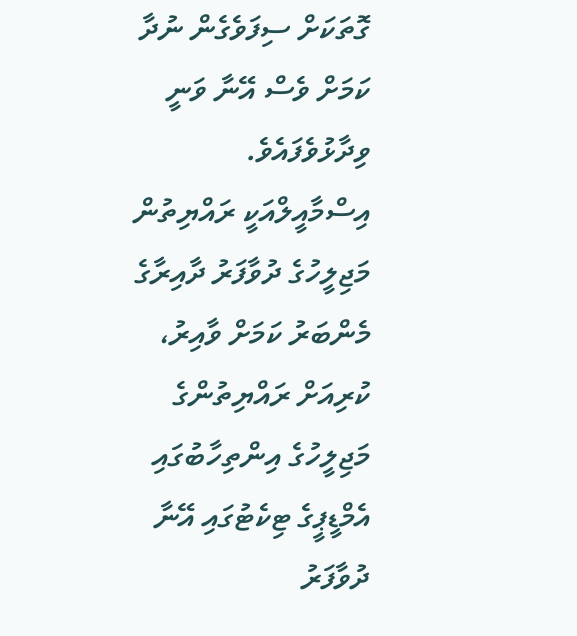ގޮތަކަށް ސިފަވެގެން ނުދާ ކަމަށް ވެސް އޭނާ ވަނީ ވިދާޅުވެފައެވެ.
އިސްމާއީލްއަކީ ރައްޔިތުން މަޖިލީހުގެ ދުވާފަރު ދާއިރާގެ މެންބަރު ކަމަށް ވާއިރު، ކުރިއަށް ރައްޔިތުންގެ މަޖިލީހުގެ އިންތިހާބުގައި އެމްޑީޕީގެ ޓިކެޓުގައި އޭނާ ދުވާފަރު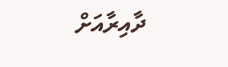ދާއިރާއަށް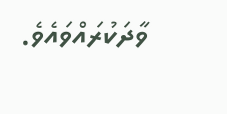ވާދަކުރައްވައެވެ.